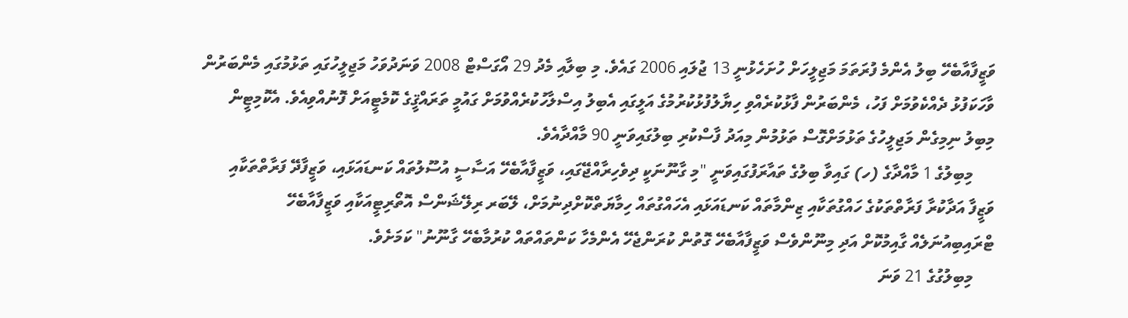ވަޒީފާއާބެހޭ ބިލު އެންމެ ފުރަތަމަ މަޖިލީހަށް ހުށަހެޅުނީ 13 ޖުލައި 2006 ގައެވެ. މި ބިލާއި މެދު 29 އޯގަސްޓް 2008 ވަނަދުވަހު މަޖިލީހުގައި ތަޅުމުގައި މެންބަރުން ވާހަކަފުޅު ދެއްކެވުމަށް ފަހު، މެންބަރުން ފާޅުކުރެއްވި ހިޔާލުފުޅުކުރުމުގެ އަލީގައި އެބިލު އިސްލާހުކުރެއްވުމަށް ގައުމީ ތަރައްޤީގެ ކޮމެޓީއަށް ފޮނުއްވިއެވެ. އެކޮމިޓީން މިބިލު ނިމިގެން މަޖިލީހުގެ ތަޅުމަށްގޮސް ތަޅުމުން މިއަދު ފާސްކުރި ބިލުގައިވަނީ 90 މާއްދާއެވެ.
     މިބިލުގެ 1 މާއްދާގެ (ހ) ގައިވާ ބިލުގެ ތައާރަފުގައިވަނީ "މި ގާނޫނަކީ ދިވެހިރާއްޖޭގައި، ވަޒީފާއާބެހޭ އަސާސީ އުސޫލުތައް ކަނޑައަޅައި، ވަޒީފާދޭ ފަރާތްތަކާއި ވަޒީފާ އަދާކުރާ ފަރާތްތަކުގެ ހައްގުތަކާއި ޒިންމާތައް ކަނޑައަޅައި އެހައްގުތައް ހިމާޔަތްކޮށްދިނުމަށް، ލޭބަރ ރިލޭޝަންސް އޮތޯރިޓީއަކާއި ވަޒީފާއާބެހޭ ޓްރައިބިއުނަލެއް ގާއިމުކޮށް އަދި މިނޫންވެސް ވަޒީފާއާބެހޭ ގޮތުން ކުރަންޖެހޭ އެންމެހާ ކަންތައްތައް ކުރުމާބެހޭ ގާނޫނު" ކަމަށެވެ.
     މިބިލުގުގެ 21 ވަނަ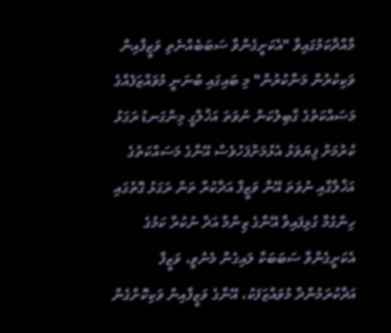މާއްދާކަމުގައިވާ "އެކަށީގެންވާ ސަބަބެއްނެތި ވަޒީފާއިން ވަކިކުރުން މަނާކުރުން" މި ބައިގައި ބުނަނީ މުވައްޒަފެއްގެ މަސައްކަތުގެ ގާބިލުކަން ނުވަތަ އަޚްލާގީ މިންގަނޑު ރަގަޅު ކުރުމަށް ފިޔަވަޅު އެޅުމަށްފަހުވެސް އޭނާގެ މަސައްކަތުގެ އަޚްލާގާއި ނުވަތަ އޭނާ ވަޒީފާ އަދާކުރާ ތަން ރަގަޅު ގޮތުގައި ހިންގުމާ ގުޅިފައިވާ އޭނާގެ ޒިންމާ އަދާ ނުކުރާ ކަމުގެ އެކަށީގެންވާ ސަބަބަކާ ލައިގެން މެނުވީ، ވަޒީފާ އަދާކުރަމުންދާ މުވައްޒަފަކު، އޭނާގެ ވަޒީފާއިން ވަކިކޮށްގެން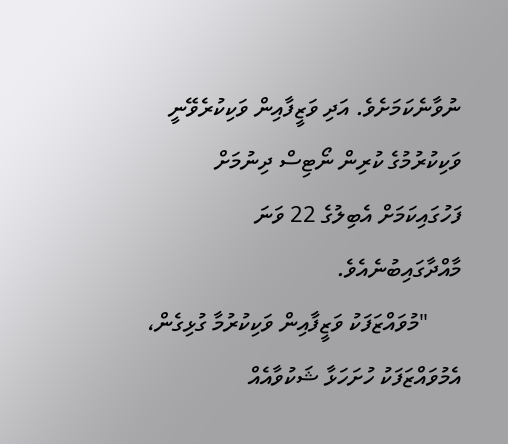ނުވާނެކަމަށެވެ. އަދި ވަޒީފާއިން ވަކިކުރެވޭނީ ވަކިކުރުމުގެ ކުރިން ނޯޓިސް ދިނުމަށް ފަހުގައިކަމަށް އެބިލުގެ 22 ވަނަ މާއްދާގައިބުނެއެވެ.
      "މުވައްޒަފަކު ވަޒީފާއިން ވަކިކުރުމާ ގުޅިގެން، އެމުވައްޒަފަކު ހުށަހަޅާ ޝަކުވާއެއް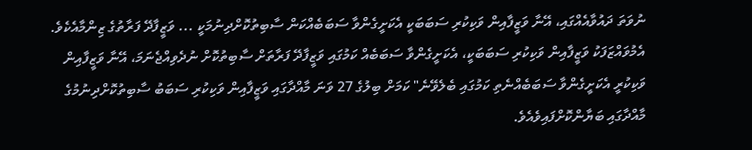ނުވަތަ ދައުވާއެއްގައި، އޭނާ ވަޒީފާއިން ވަކިކުރި ސަބަބަކީ އެކަށީގެންވާ ސަބަބެއްކަން ސާބިތުކޮށްދިނުމަކީ ... ވަޒީފާދޭ ފަރާތުގެ ޒިންމާއެކެވެ. އެމުވައްޒަފަކު ވަޒީފާއިން ވަކިކުރި ސަބަބަކީ، އެކަށީގެންވާ ސަބަބެއް ކަމުގައި ވަޒީފާދޭ ފަރާތަށް ސާބިތުކޮށް ނުދެވިއްޖެނަމަ، އޭނާ ވަޒީފާއިން ވަކިކުރީ އެކަށީގެންވާ ސަބަބެއްނެތި ކަމުގައި ބެލެވޭނެ" ކަމަށް ބިލުގެ 27 ވަނަ މާއްދާގައި ވަޒީފާއިން ވަކިކުރި ސަބަބު ސާބިތުކޮށްދިނުމުގެ މާއްދާގައި ބަޔާންކޮށްފައިވެއެވެ.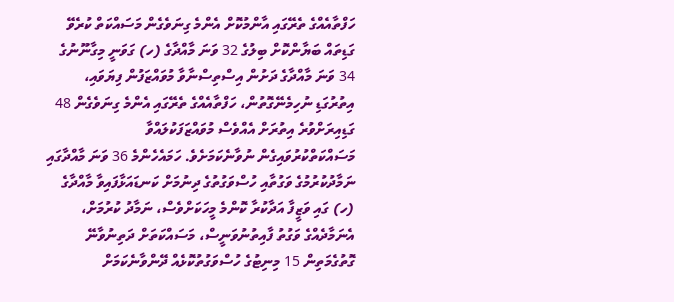ހަފްތާއެއްގެ ތެރޭގައި އާންމުކޮށް އެންމެ ގިނަވެގެން މަސައްކަތް ކުރެވޭ ގަޑިތައް ބަޔާންކޮށް ބިލުގެ 32 ވަނަ މާއްދާގެ (ހ) ގަވަނީ މިގާނޫނުގެ 34 ވަނަ މާއްދާގެ ދަށުން އިސްތިސްނާވާ މުވައްޒަފުން ފިޔަވައި، އިތުރުގަޑި ނުހިމެނޭގޮތުން، ހަފްތާއެއްގެ ތެރޭގައި އެންމެ ގިނަވެގެން 48 ގަޑިއިރަށްވުރެ އިތުރަށް އެއްވެސް މުވައްޒަފަކުލައްވާ މަސައްކަތްކުރުވައިގެން ނުވާނެކަމަށެވެ. ހަމައެހެންމެ 36 ވަނަ މާއްދާގައި ނަމާދުކުރުމުގެ ވަގުތާއި ހުސްވަގުތުގެ ދިނުމަށް ކަނޑައަޅާފައިވާ މާއްދާގެ (ހ) ގައި ވަޒީފާ އަދާކުރާ ކޮންމެ މީހަކަށްވެސް، ނަމާދު ކުރުމަށް، އެނަމާދެއްގެ ވަގުތު ފާއިތުނުވަނީސް، މަސައްކަތަށް ދަތިނުވާނޭ ގޮތުގެމަތިން 15 މިނިޓުގެ ހުސްވަގުތުކޮޅެއް ދޭންވާނެކަމަށް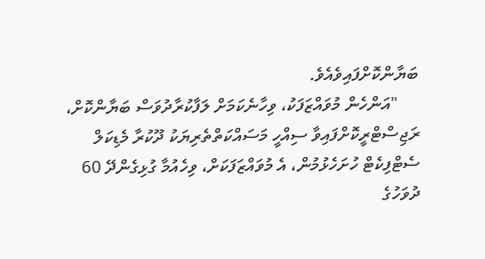ބަޔާންކޮށްފައިވެއެވެ.
     "އަންހެން މުވައްޒަފަކު، ވިހާނެކަމަށް ލަފާކުރާދުވަސް ބަޔާންކޮށް، ރަޖިސްޓްރީކޮށްފައިވާ ސިއްހީ މަސައްކަތްތެރިޔަކު ދޫކުރާ މެޑިކަލް ސެޓްފިކެޓް ހުށަހެޅުމުން، އެ މުވައްޒަފަކަށް، ވިހެއުމާ ގުޅިގެންދޭ 60 ދުވަހުގެ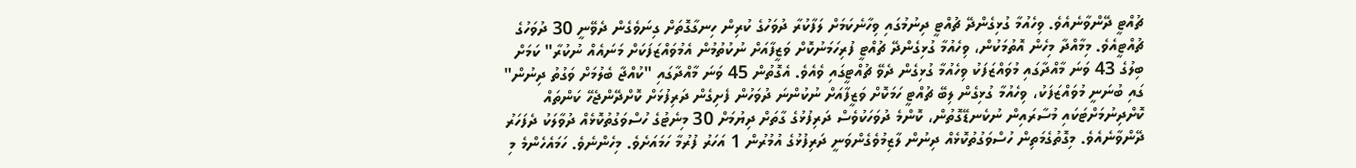ޗުއްޓީ ދޭންވާނެއެވެ. ވިހެއުމާ ގުޅިގެންދޭ ޗުއްޓީ ދިނުމުގައި ވިހާނެކަމަށް ލަފާކުރާ ދުވަހުގެ ކުރިން ހިނގާގޮތަށް ގިނަވެގެން ދެވޭނީ 30 ދުވަހުގެ ޗުއްޓީއެވެ. މިމާއްދާ މިހެން އޮތުމަކުން، ވިހެއުމާ ގުޅިގެންދޭ ޗުއްޓީ ފުރިހަމަނުކޮށް ވަޒީފާއަށް ނުކުތުމުން އެމުވައްޒަފަކަށް މަނައެއް ނުކުރާ" ކަމަށް ބިލުގެ 43 ވަނަ މާއްދާގައި މުވައްޒަފަކު ވިހެއުމާ ގުޅިގެން ދެވޭ ޗުއްޓީގައި ވެއެވެ. އެގޮތުން 45 ވަނަ މާއްދާގައި "ކުއްޖާ ބެލުމަށް ވަގުތު ދިނުން" ގައި ބުނަނީ މުވައްޒަފަކު، ވިހެއުމާ ގުޅިގެން ލިބޭ ޗުއްޓީ ހަމަކޮށް ވަޒީފާއަށް ނުކުންނަ ދުވަހުން ފެށިގެން ދަރިފުޅަށް ކޮށްދޭންޖެހޭ ކަންތައް ކޮށްދިނުމަށްޓަކައި މުސާރައިން ނުކެނޑޭގޮތުން، ކޮންމެ ދުވަހަކުވެސް ދަރިފުޅުގެ ގާތަށް ދިޔުމަށް 30 މިނެޓުގެ ހުސްވަގުތުކޮޅެއް ދުވާލަކު ދެފަހަރު ދޭންވާނެއެވެ. މިގޮތުގެމަތިން ހުސްވަގުތުކޮޅެއް ދިނުން ލާޒިމުވެގެންވަނީ ދަރިފުޅުގެ އުމުރުން 1 އަހަރު ފުރުމާ ހަމައަށެވެ. މިހެންނެވެ. ހަމައެހެންމެ މި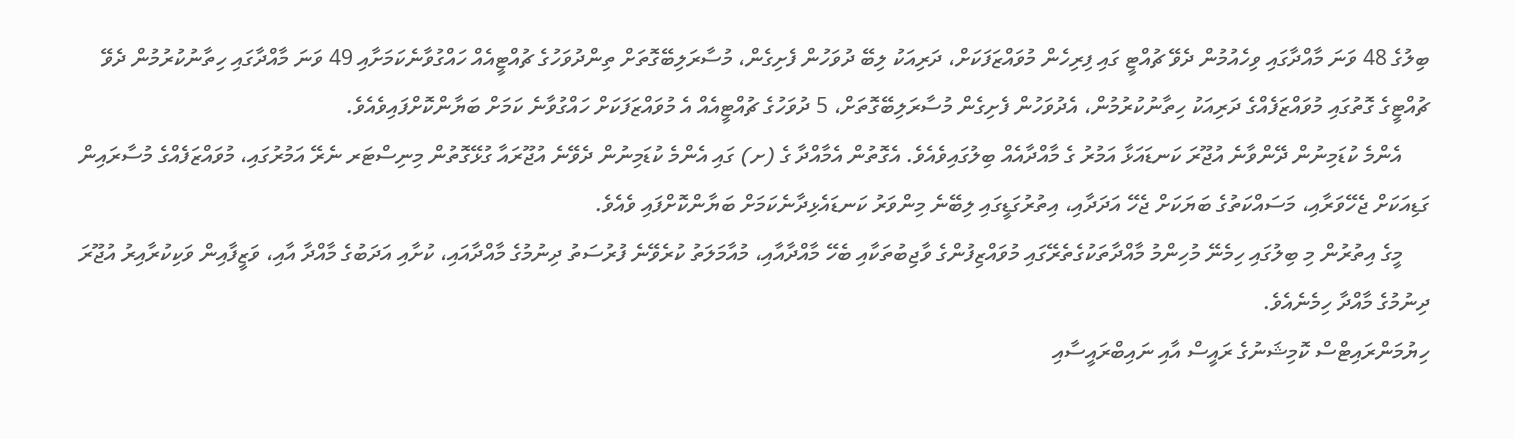ބިލުގެ 48 ވަނަ މާއްދާގައި ވިހެއުމުން ދެވޭ ޗުއްޓީ ގައި ފިރިހެން މުވައްޒަފަކަށް، ދަރިއަކު ލިބޭ ދުވަހުން ފެށިގެން، މުސާރަލިބޭގޮތަށް ތިންދުވަހުގެ ޗުއްޓީއެއް ހައްގުވާނެކަމަށާއި 49 ވަނަ މާއްދާގައި ހިތާނުކުރުމުން ދެވޭ ޗުއްޓީގެ ގޮތުގައި މުވައްޒަފެއްގެ ދަރިއަކު ހިތާނުކުރުމުން، އެދުވަހުން ފެށިގެން މުސާރަލިބޭގޮތަށް، 5 ދުވަހުގެ ޗުއްޓީއެއް އެ މުވައްޒަފަކަށް ހައްގުވާނެ ކަމަށް ބަޔާންކޮށްފައިވެއެވެ.
     އެންމެ ކުޑަމިނުން ދޭންވާނެ އުޖޫރަ ކަނޑައަޅާ އަމުރު ގެ މާއްދާއެއް ބިލުގައިވެއެވެ. އެގޮތުން އެމާއްދާ ގެ (ށ) ގައި އެންމެ ކުޑަމިނުން ދެވޭނެ އުޖޫރައާ ގުޅޭގޮތުން މިނިސްޓަރ ނެރޭ އަމުރުގައި، މުވައްޒަފެއްގެ މުސާރައިން ގަޑިއަކަށް ޖެހޭވަރާއި، މަސައްކަތުގެ ބަޔަކަށް ޖެހޭ އަދަދާއި، އިތުރުގަޑީގައި ލިބޭނެ މިންވަރު ކަނޑައެޅިދާނެކަމަށް ބަޔާންކޮށްފައި ވެއެވެ.
     މީގެ އިތުރުން މި ބިލުގައި ހިމެނޭ މުހިންމު މާއްދާތަކުގެތެރޭގައި މުވައްޒިފުންގެ ވާޖިބުތަކާއި ބެހޭ މާއްދާއާއި، މުއާމަލަތު ކުރެވޭނެ ފުރުސަތު ދިނުމުގެ މާއްދާއައި، ކުށާއި އަދަބުގެ މާއްދާ އާއި، ވަޒީފާއިން ވަކިކުރާއިރު އުޖޫރަ ދިނުމުގެ މާއްދާ ހިމެނެއެވެ.
ހިޔުމަންރައިޓްސް ކޮމިޝަނުގެ ރައީސް އާއި ނައިބްރައީސާއި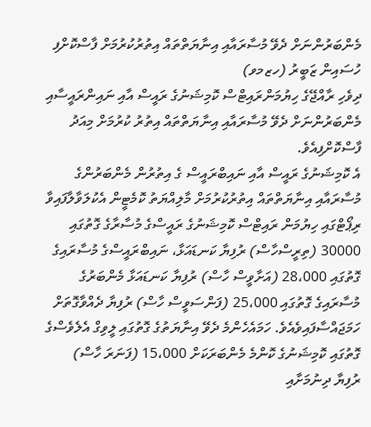މެންބަރުންނަށް ދެވޭ މުސާރައާއި އިނާޔަތްތައް އިތުރުކުރުމަށް ފާސްކޮށްފި
ހުސައިން ޒަބީރު (ހޒމވ)
ދިވެހި ރާއްޖޭގެ ހިޔުމަންރައިޓްސް ކޮމިޝަނުގެ ރައީސް އާއި ނައިންރައީސާއި މެންބަރުންނަށް ދެވޭ މުސާރައާއި އިނާޔަތްތައް އިތުރު ކުރުމަށް މިއަދު ފާސްކޮށްފިއެވެ.
އެ ކޮމިޝަނުގެ ރައީސް އާއި ނައިބްރައީސް ގެ އިތުރުން މެންބަރުންގެ މުސާރައާއި އިނާޔަތްތައް އިތުރުކުރުމަށް މާލިއްޔަތު ކޮމެޓީން އެކުލަވާލާފައިވާ ރިޕޯޓްގައި ހިޔުމަން ރައިޓްސް ކޮމިޝަނުގެ ރައީސްގެ މުސާރާގެ ގޮތުގައި 30000 (ތިރީސްހާސް) ރުފިޔާ ކަނޑައަޅާ، ނައިބްރައީސްގެ މުސާރައިގެ ގޮތުގައި 28،000 (އަށާވީސް ހާސް) ރުފިޔާ ކަނޑައަޅާ މެންބަރުގެ މުސާރައިގެ ގޮތުގައި 25،000 (ފަންސަވީސް ހާސް) ރުފިޔާ ދެއްވާގޮތަށް ހަމަޖައްސާފައިވެއެވެ. ހަމައެހެންމެ ދެވޭ އިނާޔަތުގެ ގޮތުގައި ލީވިގް އެލެވެސްގެ ގޮތުގައި ކޮމިޝަނުގެ ކޮންމެ މެންބަރަކަށް 15،000 (ފަނަރަ ހާސް) ރުފިޔާ ދިނުމަށާއި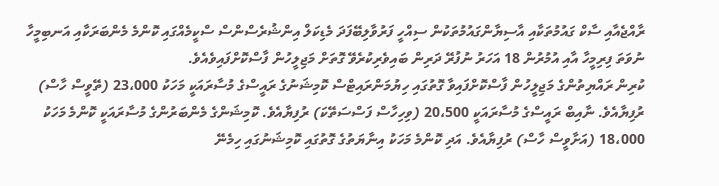ރާއްޖެއާއި ސާކް ގައުމުތަކާއި އާސިޔާންގައުމުތަކުން ސިއްހީ ފަރުވާލިބޭފަދަ މެޑިކަލް އިންޝުރެސްންސް ސްކީމެއްގައި ކޮންމެ މެންބަރަކާއި އަނބިމީހާ ނުވަތަ ފިރިމީހާ އާއި އުމުރުން 18 އަހަރު ނުފުރޭ ދަރިން ބައިވެރިކުރެވޭ ގޮތަށް މަޖިލީހުން ފާސްކޮށްފައިވެއެވެ.
ކުރިން ރައްޔިތުންގެ މަޖިލީހުން ފާސްކޮށްފައިވާ ގޮތުގައި ހިޔުމަންރައިޓްސް ކޮމިޝަނުގެ ރައީސްގެ މުސާރައަކީ މަހަކު 23،000 (ތޭވީސް ހާސް) ރުފިޔާއެވެ. ނާއިބް ރައީސްގެ މުސާރައަކީ 20،500 (ވިހިހާސް ފަސްސަތޭކަ) ރުފިޔާއެވެ. ކޮމިޝަންގެ މެންބަރުންގެ މުސާރައަކީ ކޮންމެ މަހަކު 18،000 (އަށާވީސް ހާސް) ރުފިޔާއެވެ. އަދި ކޮންމެ މަހަކު އިނާޔަތުގެ ގޮތުގައި ކޮމިޝަނުގައި ހިމެނޭ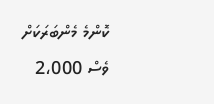ކޮންމެ މެންބަރަކަށް ވެސް 2،000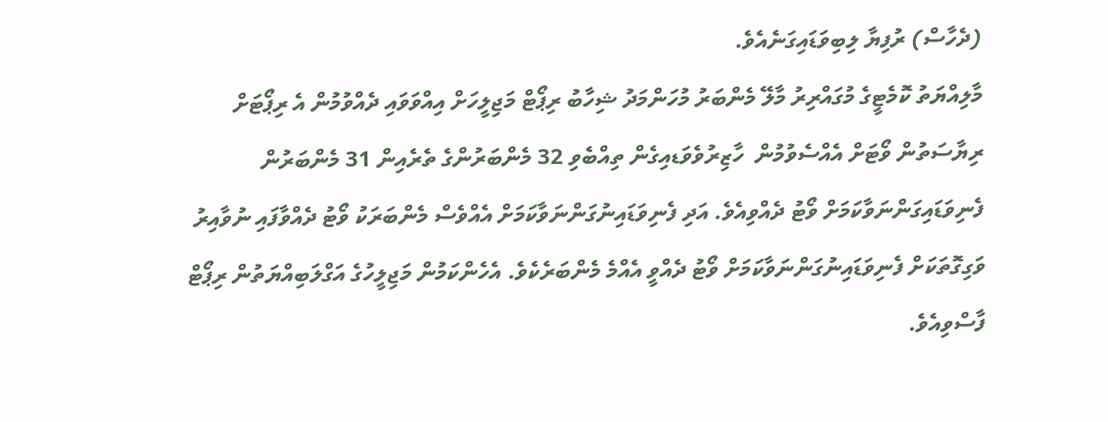(ދެހާސް) ރުފިޔާ ލިބިވަޑައިގަނެއެވެ.
މާލިއްޔަތު ކޮމެޓީގެ މުގައްރިރު މާލޭ މެންބަރު މުހަންމަދު ޝިހާބު ރިޕޯޓް މަޖިލީހަށް އިއްވަވައި ދެއްވުމުން އެ ރިޕޯޓަށް ރިޔާސަތުން ވޯޓަށް އެއްސެވުމުން  ހާޒިރުވެވަޑއިގެން ތިއްބެވި 32 މެންބަރުންގެ ތެރެއިން 31 މެންބަރުން ފެނިވަޑައިގަންނަވާކަމަށް ވޯޓު ދެއްވިއެވެ. އަދި ފެނިވަޑައިނުގަންނަވާކަމަށް އެއްވެސް މެންބަރަކު ވޯޓު ދެއްވާފައި ނުވާއިރު ވަގިގޮތަކަށް ފެނިވަޑައިނުގަންނަވާކަމަށް ވޯޓު ދެއްވީ އެއްމެ މެންބަރެކެވެ. އެހެންކަމުން މަޖިލީހުގެ އަގްލަބިއްޔަތުން ރިޕޯޓް ފާސްވިއެވެ.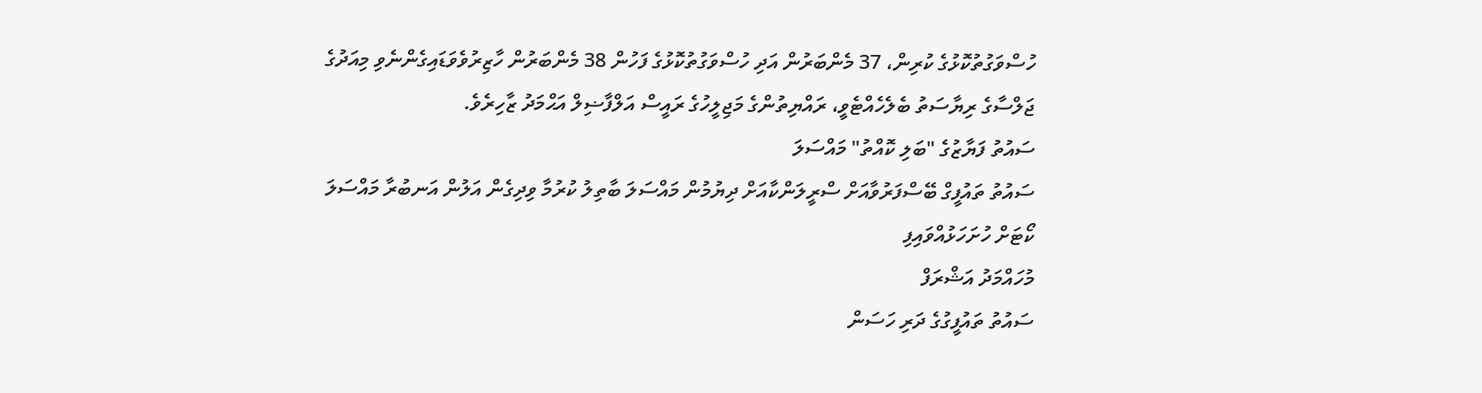ހުސްވަގުތުކޮޅުގެ ކުރިން، 37 މެންބަރުން އަދި ހުސްވަގުތުކޮޅުގެ ފަހުން 38 މެންބަރުން ހާޒިރުވެވަޑައިގެންނެވި މިއަދުގެ ޖަލްސާގެ ރިޔާސަތު ބެލެހެއްޓެވީ، ރައްޔިތުންގެ މަޖިލީހުގެ ރައީސް އަލްފާޟިލް އަޙްމަދު ޒާހިރެވެ.
ސައުތު ފަޔާޒުގެ "ބަލި ކޮއްތު" މައްސަލަ
ސައުތު ތައުފީގް ބޭސްފަރުވާއަށް ސްރީލަންކާއަށް ދިޔުމުން މައްސަލަ ބާތިލު ކުރުމާ ވިދިގެން އަލުން އަނބުރާ މައްސަލަ ކޯޓަށް ހުށަހަޅުއްވައިފި
މުހައްމަދު އަޝްރަފް
ސައުތު ތައުފީގުގެ ދަރި ހަސަން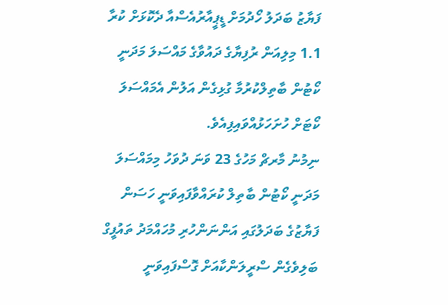ފަޔާޒު ބަދަލު ހޯދުމަށް ޑީޕީއާރުއެސްއާ ދެކޮޅަށް ކުރާ 1.1 މިލިއަން ރުފިޔާގެ ދައުވާގެ މައްސަލަ މަދަނީ ކޯޓުން ބާތިލްކުރުމާ ގުޅިގެން އަލުން އެމައްސަލަ ކޯޓަށް ހުށަހަޅުއްވައިފިއެވެ.
ނިމުނު މާރޗް މަހުގެ 23 ވަނަ ދުވަހު މިމައްސަލަ މަދަނީ ކޯޓުން ބާތިލް ކުރައްވާފައިވަނީ ހަސަން ފަޔާޒުގެ ބަދަލުގައި އަންނަންހުރި މުހައްމަދު ތައުފީގް ބަލިވެގެން ސްރީލަންކާއަށް ގޮސްފައިވަނީ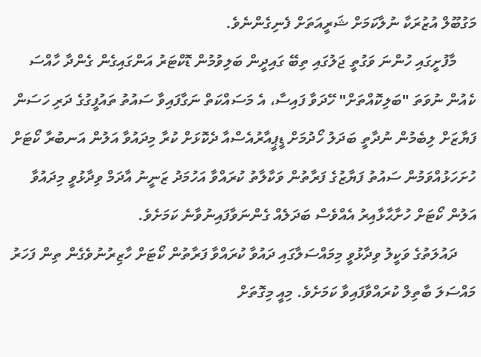މަގުބޫލް އުޒުރަކާ ނުލާކަމަށް ޝަރީއަތަށް ފެނިގެންނެވެ.
     މާފުށީގައި ހުންނަ ވަގުތީ ޖަލުގައި ތިބޭ ގައިދީން ބަލިވުމުން ޑޮކްޓަރު އަންގައިގެން ގެންދާ ހާއްސަ ކެއުން ނުވަތަ "ބަލިކޮއްތަށް" ހޭދަވާ ފައިސާ، އެ މަސައްކަތް ނަގާފައިވާ ސައުތު ތައުފީގުގެ ދަރި ހަސަން ފަޔާޒަށް ލިބެމުން ނުދާތީ ބަދަލު ހޯދުމަށް ޑީޕީއާރުއެސްއާ ދެކޮޅަށް ކުރާ މިދައުވާ އަލުން އަނބުރާ ކޯޓަށް ހުށަހަޅުއްވަމުން ސައުތު ފަޔާޒުގެ ފަރާތުން ވަކާލާތު ކުރައްވާ އަހުމަދު ޒަނީނު އާދަމް ވިދާޅުވީ މިދައުވާ އަލުން ކޯޓަށް ހުށާޙާޅާއިރު އެއްވެސް ބަދަލެއް ގެންނަވާފައިނުވާނެ ކަމަށެވެ.
     ދައުލަތުގެ ވަކީލު ވިދާޅުވީ މިމައްސަލާގައި ދައުވާ ކުރައްވާ ފަރާތުން ކޯޓަށް ހާޒިރުނުވެގެން ތިން ފަހަރު މައްސަލަ ބާތިލް ކުރައްވާފައިވާ ކަމަށެވެ. މިއީ މިގޮތަށް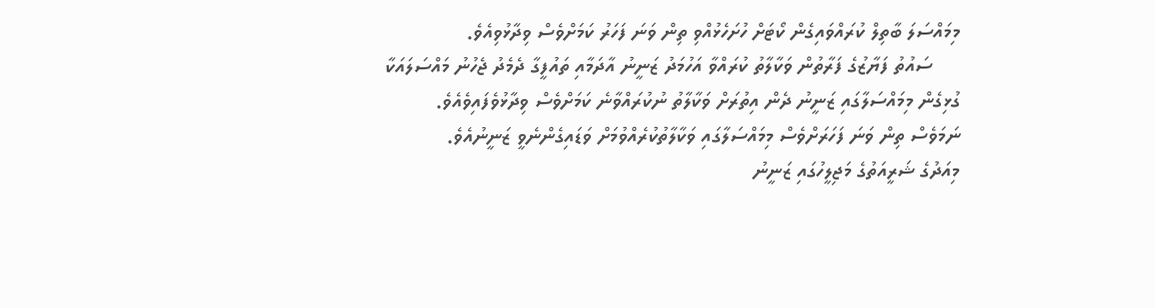މިމައްސަލަ ބާތިލް ކުރައްވައިގެން ކޯޓަށް ހުށަހެޅުއްވި ތިން ވަނަ ފަހަރު ކަމަށްވެސް ވިދާޅުވިއެވެ.
     ސައުތު ފަޔާޒުގެ ފަރާތުން ވަކާލާތު ކުރައްވާ އަހުމަދު ޒަނީނު އާދަމާއި ތައުފީގާ ދެމެދު ޖެހުނު މައްސަލައަކާ ގުޅިގެން މިމައްސަލާގައި ޒަނީނު ދެން އިތުރަށް ވަކާލާތު ނުކުރައްވާނެ ކަމަށްވެސް ވިދާޅުވެފައިވެއެވެ. ނަމަވެސް ތިން ވަނަ ފަހަރަށްވެސް މިމައްސަލާގައި ވަކާލާތުކުރެއްވުމަށް ވަޑައިގެންނެވީ ޒަނީނުއެވެ.
މިއަދުގެ ޝަރީއަތުގެ މަޖިލީހުގައި ޒަނީނު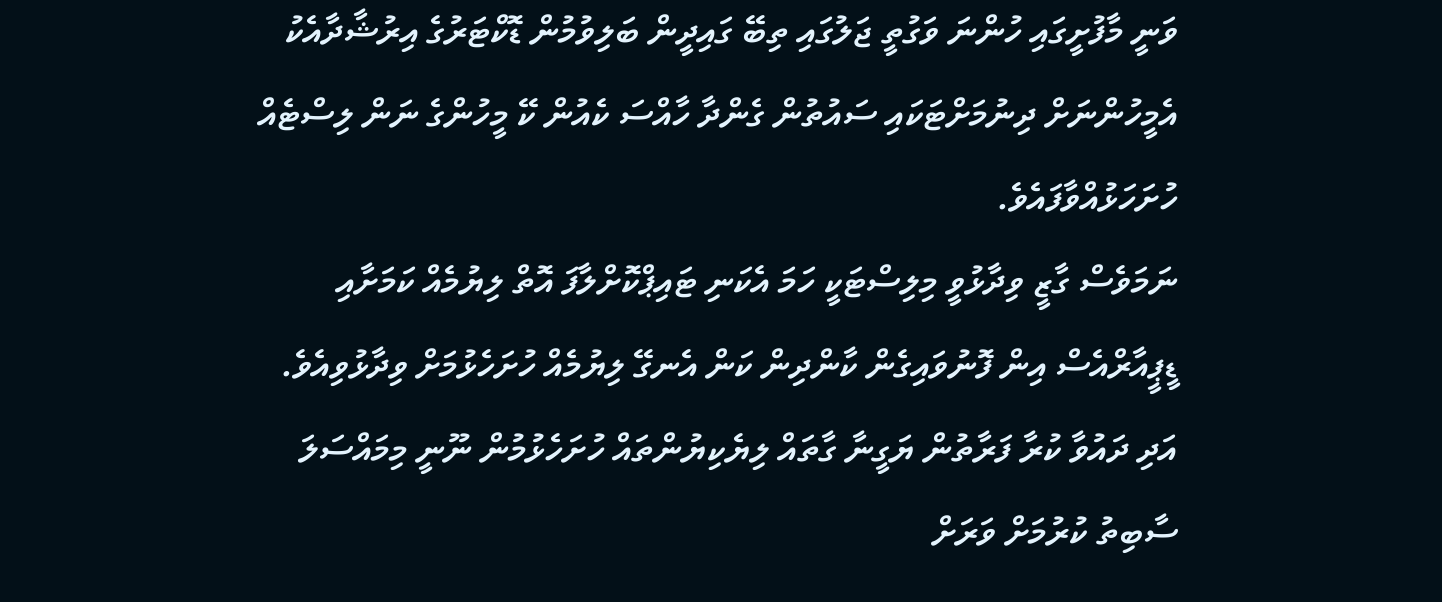ވަނީ މާފުށީގައި ހުންނަ ވަގުތީ ޖަލުގައި ތިބޭ ގައިދީން ބަލިވުމުން ޑޮކްޓަރުގެ އިރުޝާދާއެކު އެމީހުންނަށް ދިނުމަށްޓަކައި ސައުތުން ގެންދާ ހާއްސަ ކެއުން ކޭ މީހުންގެ ނަން ލިސްޓެއް ހުށަހަޅުއްވާފައެވެ.
ނަމަވެސް ގާޒީ ވިދާޅުވީ މިލިސްޓަކީ ހަމަ އެކަނި ޓައިޕްކޮށްލާފަ އޮތް ލިޔުމެއް ކަމަށާއި ޑީޕީއާރްއެސް އިން ފޮނުވައިގެން ކާންދިން ކަން އެނގޭ ލިޔުމެއް ހުށަހެޅުމަށް ވިދާޅުވިއެވެ. އަދި ދައުވާ ކުރާ ފަރާތުން ޔަގީނާ ގާތައް ލިޔެކިޔުންތައް ހުށަހެޅުމުން ނޫނީ މިމައްސަލަ ސާބިތު ކުރުމަށް ވަރަށް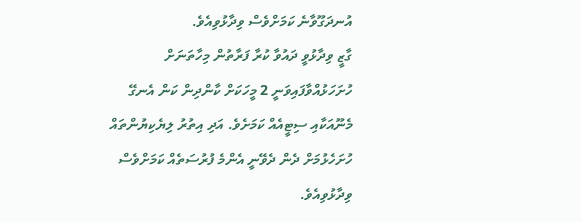އުނދަގޫވާނެ ކަމަށްވެސް ވިދާޅުވިއެވެ.
ގާޒީ ވިދާޅުވީ ދައުވާ ކުރާ ފަރާތުން މިހާތަނަށް ހުށަހަޅުއްވާފައިވަނީ 2 މީހަކަށް ކާންދިން ކަން އެނގޭ މެނޫއަކާއި ސިޓީއެއް ކަމަށެވެ. އަދި އިތުރު ލިޔެކިޔުންތައް ހުށަހެޅުމަށް ދެން ދެވޭނީ އެންމެ ފުރުސަތެއް ކަމަށްވެސް ވިދާޅުވިއެވެ.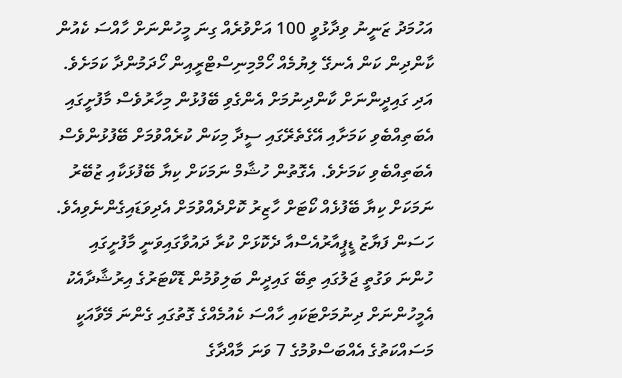އަހުމަދު ޒަނީނު ވިދާޅުވީ 100 އަށްވުރެއް ގިނަ މީހުންނަށް ހާއްސަ ކެއުން ކާންދިން ކަން އެނގޭ ލިޔުމެއް ހޯމްމިނިސްޓްރީއިން ހޯދަމުންދާ ކަމަށެވެ. އަދި ގައިދީންނަށް ކާންދިނުމަށް އެންގެވި ބޭފުޅުން މިހާރުވެސް މާފުށީގައި އެބަތިއްބެވި ކަމަށާއި އޭގެތެރޭގައި ސީދާ މިކަން ކުރެއްވުމަށް ބޭފުޅުންވެސް އެބަތިއްބެވި ކަމަށެވެ. އެގޮތުން ހުޝާމް ނަމަކަށް ކިޔާ ބޭފުޅަކާއި ޒުބޭރު ނަމަކަށް ކިޔާ ބޭފުޅެއް ކޯޓަށް ހާޒިރު ކޮށްދެއްވުމަށް އެދިވަޑައިގެންނެވިއެވެ.
ހަސަން ފަޔާޒު ޑީޕީއާރުއެސްއާ ދެކޮޅަށް ކުރާ ދައުވާގައިވަނީ މާފުށީގައި ހުންނަ ވަގުތީ ޖަލުގައި ތިބޭ ގައިދީން ބަލިވުމުން ޑޮކްޓަރުގެ އިރުޝާދާއެކު އެމީހުންނަށް ދިނުމަށްޓަކައި ހާއްސަ ކެއުމެއްގެ ގޮތުގައި ގެންނަ މޭވާއަކީ މަސައްކަތުގެ އެއްބަސްވުމުގެ 7 ވަނަ މާއްދާގެ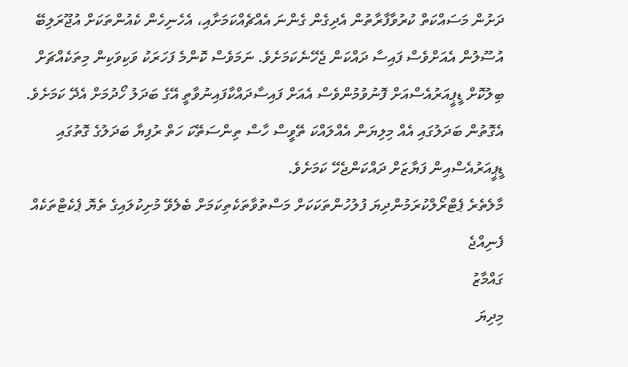ދަށުން މަސައްކަތް ކުރުވާފާރާތުން އެދިގެން ގެންނަ އެއްޗެއްކަމަށާއި، އެހެނިހެން ކެއުންތަކަށް އުޖޫރަލިބޭ އުސޫލުން އެއަށްވެސް ފައިސާ ދައްކަން ޖެހޭނެކަމަށެވެ. ނަމަވެސް ކޮންމެ ފަހަރަކު ވަކިވަކިން މިތަކެއްޗަށް ބިލުކޮށް ޑީޕީއަރުއެސްއަށް ފޮނުވުމުންވެސް އެއަށް ފައިސާދައްކާފައިނުވާތީ އޭގެ ބަދަލު ހޯދުމަށް އެދޭ ކަމަށެވެ. އެގޮތުން ބަދަލުގައި އެއް މިލިޔަން އެއްލައްކަ ތޭވީސް ހާސް ތިންސަތޭކަ ހަތް ރުފިޔާ ބަދަލުގެ ގޮތުގައި ޑީޕީއަރުއެސްއިން ފަޔާޒަށް ދައްކަންޖެހޭ ކަމަށެވެ.
މާލެތެރެ ޕެޓްރޯލްކުރަމުންދިޔަ ފުލުހުންތަކަކަށް މަސްތުވާތަކެތިކަމަށް ބެލެވޭ މުށިކުލައިގެ ތެޔޮ ޕެކެޓްތަކެއް ފެނިއްޖެ
ގައްމާޒު
މިދިޔަ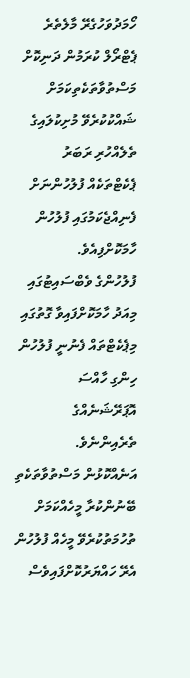ހޯމަދުވަހުގެރޭ މާލެތެރެ ޕެޓްރޯލް ކުރަމުން ދަނިކޮށް މަސްތުވާތަކެތިކަމަށް ޝައްކުކުރެވޭ މުށިކުލައިގެ ތެލެއްހުރި ރަބަރު ޕެކެޓްތަކެއް ފުލުހުންނަށް ފެނިއްޖެކަމުގައި ފުލުހުން ހާމަކޮށްފިއެވެ.
ފުލުހުންގެ ވެބްސައިޓުގައި މިއަދު ހާމަކޮށްފައިވާ ގޮތުގައި މިޕެކެޓްތައް ފެނުނީ ފުލުހުން ހިންގި ހާއްސަ އޮޕަރޭޝަނެއްގެ ތެރެއިންނެވެ.
އަނެއްކޮޅުން މަސްތުވާތަކެތި ބޭނުންކުރާ މީހެއްކަމަށް ތުހުމަތުކުރެވޭ މީހެއް ފުލުހުން އެރޭ ހައްޔަރުކޮށްފައިވެސް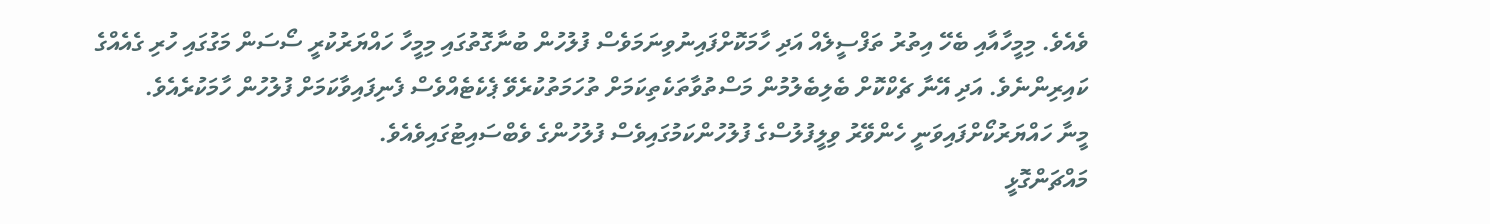ވެއެވެ. މިމީހާއާއި ބެހޭ އިތުރު ތަފްސީލެއް އަދި ހާމަކޮށްފައިނުވިނަމަވެސް ފުލުހުން ބުނާގޮތުގައި މިމީހާ ހައްޔަރުކުރީ ސޯސަން މަގުގައި ހުރި ގެއެއްގެ ކައިރިންނެވެ. އަދި އޭނާ ޗެކްކޮށް ބެލިބެލުމުން މަސްތުވާތަކެތިކަމަށް ތުހަމަތުކުރެވޭ ޕެކެޓެއްވެސް ފެނިފައިވާކަމަށް ފުލުހުން ހާމަކުރެއެވެ.
މީނާ ހައްޔަރުކޯށްފައިވަނީ ހެންވޭރު ވިލީފުލުސްގެ ފުލުހުންކަމުގައިވެސް ފުލުހުންގެ ވެބްސައިޓުގައިވެއެވެ.
މައްޗަންގޮޅީ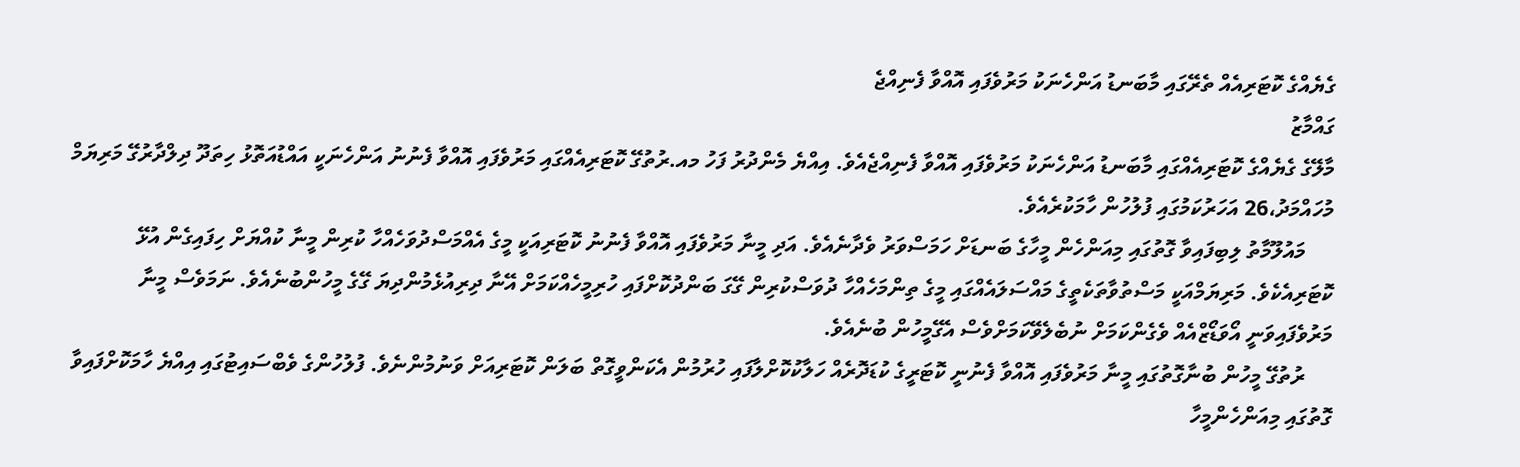ގެޔެއްގެ ކޮޓަރިއެއް ތެރޭގައި މާބަނޑު އަންހެނަކު މަރުވެފައި އޮއްވާ ފެނިއްޖެ
ގައްމާޒު
މާލޭގެ ގެޔެއްގެ ކޮޓަރިއެއްގައި މާބަނޑު އަންހެނަކު މަރުވެފައި އޮއްވާ ފެނިއްޖެއެވެ. އިއްޔެ މެންދުރު ފަހު މއ.ރުތުގޭ ކޮޓަރިއެއްގައި މަރުވެފައި އޮއްވާ ފެނުނު އަންހެނަކީ އައްޑުއަތޮޅު ހިތަދޫ ދިލްދާރުގޭ މަރިޔަމް މުހައްމަދު،26 އަހަރުކަމުގައި ފުލުހުން ހާމަކުރެއެވެ.
     މައުލޫމާތު ލިބިފައިވާ ގޮތުގައި މިއަންހެން މީހާގެ ބަނޑަށް ހަމަސްވަރު ވެދާނެއެވެ. އަދި މީނާ މަރުވެފައި އޮއްވާ ފެނުނު ކޮޓަރިއަކީ މީގެ އެއްމަސްދުވަހެއްހާ ކުރިން މީނާ ކުއްޔަށް ހިފައިގެން އުޅޭ ކޮޓަރިއެކެވެ. މަރިޔަމްއަކީ މަސްތުވާތަކެތީގެ މައްސަލައެއްގައި މީގެ ތިންމަހެއްހާ ދުވަސްކުރިން ގޭގަ ބަންދުކޮށްފައި ހުރިމީހެއްކަމަށް އޭނާ ދިރިއުޅެމުންދިޔަ ގޭގެ މީހުންބުނެއެވެ. ނަމަވެސް މީނާ މަރުވެފައިވަނީ އޯވަޑޯޒްއެއް ވެގެންކަމަށް ނުބެލެވޭކަމަށްވެސް އެގޭމީހުން ބުނެއެވެ.
     ރުތުގޭ މީހުން ބުނާގޮތުގައި މީނާ މަރުވެފައި އޮއްވާ ފެނުނީ ކޮޓަރީގެ ކުޑަދޮރެއް ހަލާކުކޮށްލާފައި ހުރުމުން އެކަންވީގޮތް ބަލަން ކޮޓަރިއަށް ވަނުމުންނެވެ. ފުލުހުންގެ ވެބްސައިޓުގައި އިއްޔެ ހާމަކޮށްފައިވާ ގޮތުގައި މިއަންހެންމީހާ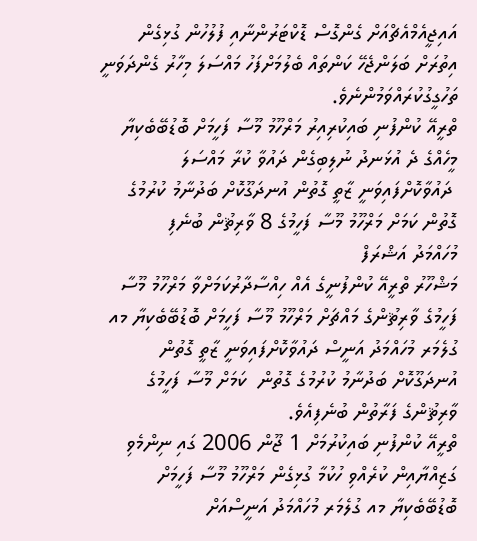އައިޖީއެމްއެޗްއަށް ގެންގޮސް ޑޮކްޓަރުންނާއި ފުލުހުން ގުޅިގެން އިތުރަށް ބަލަންޖެހޭ ކަންތައް ބެލުމަށްފަހު މައްސަލަ މިހާރު ގެންދަވަނީ ތަހުގީގުކުރައްވަމުންނެވެ.
ތްރީއޭ ކުންފުނި ބައިކުރިއިރު މަރްހޫމު މޫސާ ފަހީމަށް ބޮޑުބޭބެކިޔާ މީހެއްގެ ދެ އުޅަނދު ނުލިބިގެން ދައުވާ ކުރާ މައްސަލަ
 ދައުވާކޮށްފައިވަނީ ޒާތީ ގޮތުން އުނދަގޫކޮށް ބަދުނާމު ކުރުމުގެ ގޮތުން ކަމަށް މަރްހޫމު މޫސާ ފަހީމުގެ 8 ވާރިޘުން ބުނެފި
މުހައްމަދު އަޝްރަފް
މަޝްހޫރު ތްރީއޭ ކުންފުނީގެ އެއް ހިއްސާދާރުކަމަށްވާ މަރްހޫމު މޫސާ ފަހީމުގެ ވާރިޘުންގެ މައްޗަށް މަރްހޫމު މޫސާ ފަހީމަށް ބޮޑުބޭބެކިޔާ މއ ގުލެމަރ މުހައްމަދު އަނީސް ދައުވާކޮށްފައިވަނީ ޒާތީ ގޮތުން އުނދަގޫކޮށް ބަދުނާމު ކުރުމުގެ ގޮތުން  ކަމަށް މޫސާ ފަހީމުގެ ވާރިޘުންގެ ފަރާތުން ބުނެފިއެވެ.
ތްރީއޭ ކުންފުނި ބައިކުރުމަށް 1 ޖޫން 2006 ގައި ނިންމެވި ގަޒިއްޔާއިން ކުރެއްވި ހުކުމާ ގުޅިގެން މަރްހޫމު މޫސާ ފަހީމަށް ބޮޑުބޭބެކިޔާ މއ ގުލެމަރ މުހައްމަދު އަނީސްއަށް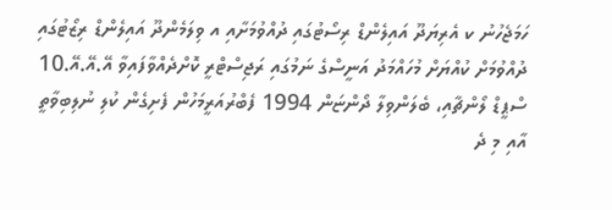ހަމަޖެހުނު ކ އެރިޔަދޫ އައިލެންޑް ރިސޯޓުގައި ދުއްވުމަށާއި އ ވިލަމެންދޫ އައިލެންޑް ރިޒޯޓުގައި ދުއްވުމަށް ކުއްޔަށް މުހައްމަދު އަނީސްގެ ނަމުގައި ރަޖިސްޓްރީ ކޮށްދެއްވާފައިވާ އޭ.އޭ.އޭ.10 ސްޕީޑް ލޯންޗާއި، ބެލަންވިލާ ދޯންޏަން 1994 ފެބްރުއަރީމަހުން ފެށިގެން ކުލި ނުލިބިވާތީ އާއި މި ދެ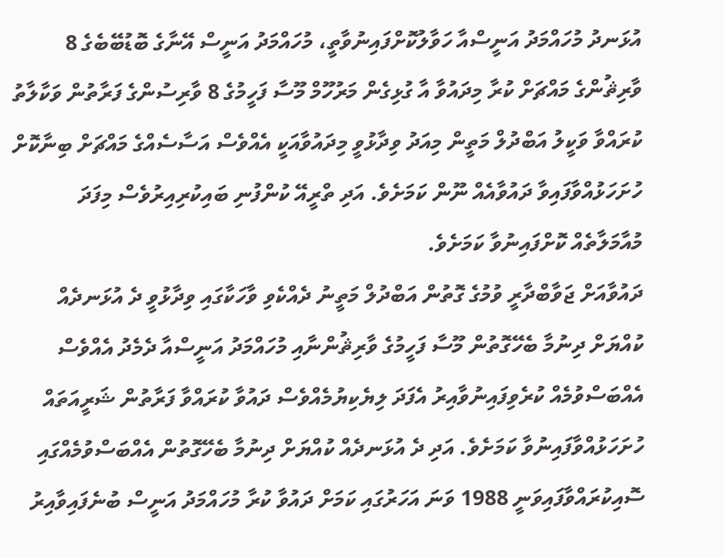އުޅަނދު މުހައްމަދު އަނީސްއާ ހަވާލުކޮށްފައިނުވާތީ، މުހައްމަދު އަނީސް އޭނާގެ ބޮޑުބޭބެގެ 8 ވާރިޘުންގެ މައްޗަށް ކުރާ މިދައުވާ އާ ގުޅިގެން މަރުހޫމް މޫސާ ފަހީމުގެ 8 ވާރިސުންގެ ފަރާތުން ވަކާލާތު ކުރައްވާ ވަކީލު އަބްދުލް މަތީން މިއަދު ވިދާޅުވީ މިދައުވާއަކީ އެއްވެސް އަސާސެއްގެ މައްޗަށް ބިނާކޮށް ހުށަހަޅުއްވާފައިވާ ދައުވާއެއް ނޫން ކަމަށެވެ. އަދި ތްރީއޭ ކުންފުނި ބައިކުރިއިރުވެސް މިފަދަ މުއާމަލާތެއް ކޮށްފައިނުވާ ކަމަށެވެ.
ދައުވާއަށް ޖަވާބްދާރީ ވުމުގެ ގޮތުން އަބްދުލް މަތީނު ދެއްކެވި ވާހަކާގައި ވިދާޅުވީ ދެ އުޅަނދެއް ކުއްޔަށް ދިނުމާ ބެހޭގޮތުން މޫސާ ފަހީމުގެ ވާރިޘުންނާއި މުހައްމަދު އަނީސްއާ ދެމެދު އެއްވެސް އެއްބަސްވުމެއް ކުރެވިފައިނުވާއިރު އެފަދަ ލިޔެކިޔުމެއްވެސް ދައުވާ ކުރައްވާ ފަރާތުން ޝަރީއަތައް ހުށަހަޅުއްވާފައިނުވާ ކަމަށެވެ. އަދި ދެ އުޅަނދެއް ކުއްޔަށް ދިނުމާ ބެހޭގޮތުން އެއްބަސްވުމެއްގައި ސޮއިކުރައްވާފައިވަނީ 1988 ވަނަ އަހަރުގައި ކަމަށް ދައުވާ ކުރާ މުހައްމަދު އަނީސް ބުނެފައިވާއިރު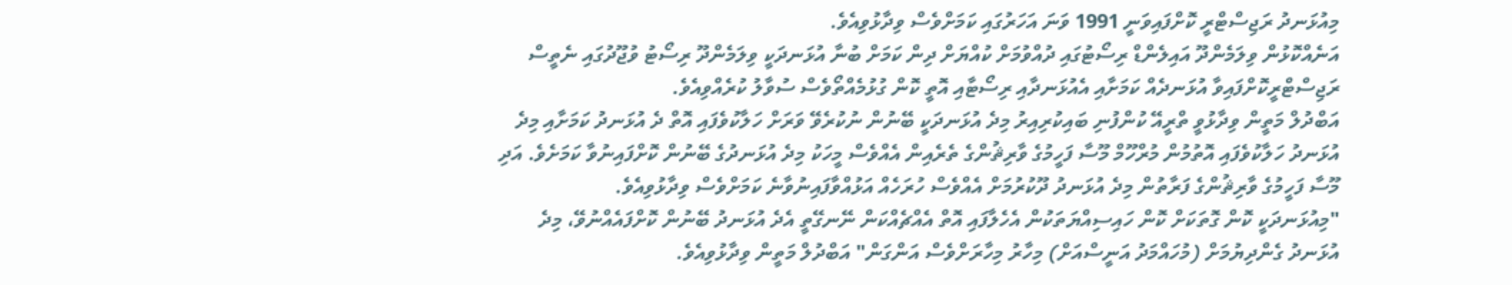މިއުޅަނދު ރަޖިސްޓްރީ ކޮށްފައިވަނީ 1991 ވަނަ އަހަރުގައި ކަމަށްވެސް ވިދާޅުވިއެވެ.
އަނެއްކޮޅުން ވިލަމެންދޫ އައިލެންޑް ރިސޯޓުގައި ދުއްވުމަށް ކުއްޔަށް ދިން ކަމަށް ބުނާ އުޅަނދަކީ ވިލަމެންދޫ ރިސޯޓު ވުޖޫދުގައި ނެތީސް ރަޖިސްޓްރީކޮށްފައިވާ އުޅަނދެއް ކަމަށާއި އެއުޅަނދާއި ރިސޯޓާއި އޮތީ ކޮން ގުޅުމެއްތޯވެސް ސުވާލު ކުރެއްވިއެވެ.
އަބްދުލް މަތީން ވިދާޅުވީ ތްރީއޭ ކުންފުނި ބައިކުރިއިރު މިދެ އުޅަނދަކީ ބޭނުން ނުކުރެވޭ ވަރަށް ހަލާކުވެފައި އޮތް ދެ އުޅަނދު ކަމަށާއި މިދެ އުޅަނދު ހަލާކުވެފައި އޮތުމުން މުރްހޫމް މޫސާ ފަހީމުގެ ވާރިޘުންގެ ތެރެއިން އެއްވެސް މީހަކު މިދެ އުޅަނދުގެ ބޭނުން ކޮށްފައިނުވާ ކަމަށެވެ. އަދި މޫސާ ފަހީމުގެ ވާރިޘުންގެ ފަރާތުން މިދެ އުޅަނދު ދޫކުރުމަށް އެއްވެސް ހުރަހެއް އަޅުއްވާފައިނުވާނެ ކަމަށްވެސް ވިދާޅުވިއެވެ.
"މިއުޅަނދަކީ ކޮން ގޮތަކަށް ކޮން ހައިސިއްޔަތަކުން އެހެލާފައި އޮތް އެއްޗެއްކަން ނޭނގޭތީ އެދެ އުޅަނދު ބޭނުން ކޮށްފައެއްނުވޭ، މިދެ އުޅަނދު ގެންދިޔުމަށް (މުހައްމަދު އަނީސްއަށް) މިހާރު މިހާރަށްވެސް އަންގަން" އަބްދުލް މަތީން ވިދާޅުވިއެވެ.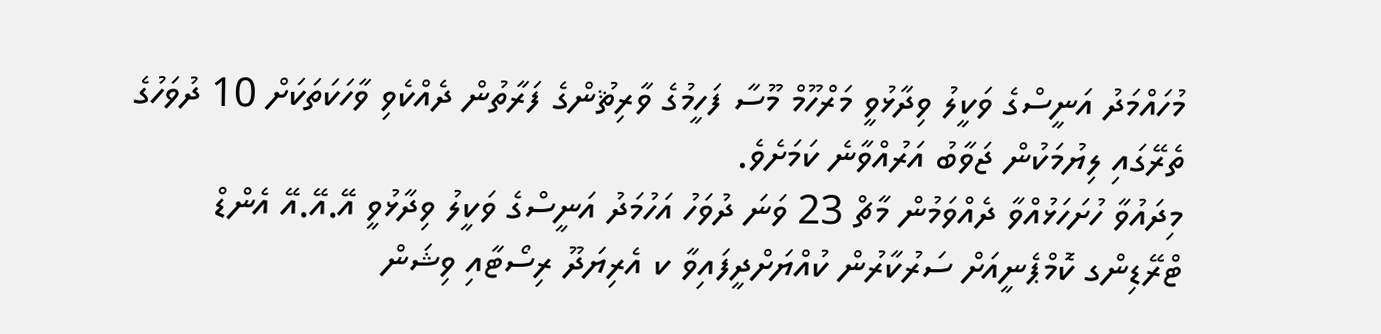މުހައްމަދު އަނީސްގެ ވަކީލު ވިދާޅުވީ މަރްހޫމް މޫސާ ފަހީމުގެ ވާރިޘުންގެ ފަރާތުން ދެއްކެވި ވާހަކަތަކަށް 10 ދުވަހުގެ ތެރޭގައި ލިޔުމަކުން ޖަވާބު އަރުއްވާނެ ކަމަށެވެ.
މިދައުވާ ހުށަހަޅުއްވާ ދެއްވަމުން މާޗް 23 ވަނަ ދުވަހު އަހުމަދު އަނީސްގެ ވަކީލު ވިދާޅުވީ އޭ.އޭ.އޭ އެންޑް ޓްރޭޑިންގ ކޮމްޕެނީއަށް ސަރުކާރުން ކުއްޔަށްދީފައިވާ ކ އެރިޔަދޫ ރިސޯޓާއި ވިޝަން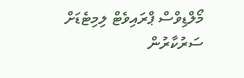މޯލްޑިވްސް ޕްރައިވެޓް ލިމިޓެޑަށް ސަރުކާރުން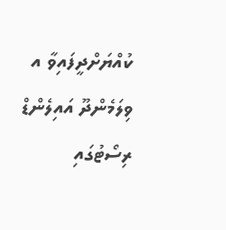ކުއްޔަށްދީފައިވާ އ ވިލަމެންދޫ އައިލެންޑް ރިސޯޓުގައި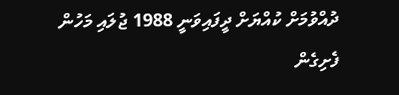ދުއްވުމަށް ކުއްޔަށް ދީފައިވަނީ 1988 ޖުލައި މަހުން ފެށިގެން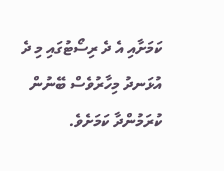ކަމަށާއި އެ ދެ ރިސޯޓުގައި މި ދެ އުޅަނދު މިހާރުވެސް ބޭނުން ކުރަމުންދާ ކަމަށެވެ.